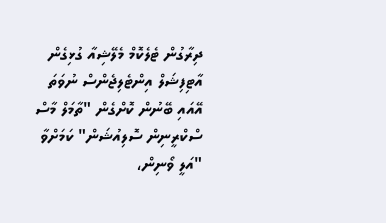ދިރާގުން ޓެލެކޮމް މެލޭޝިއާ ގުޅިގެން އާޓިފިޝަލް އިންޓެލިޖެންސް ނުވަތަ އޭއައި ބޭނުން ކޮށްގެން "ތާމަލް މާސް ސްކްރީނިން ސޮލިއުޝަން" ކަމަށްވާ "އަލީ ވޯނިން،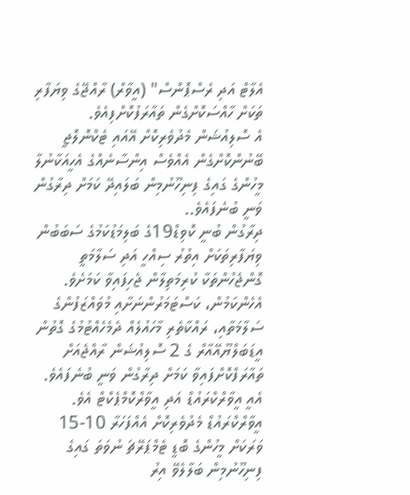އެލާޓް އަދި ރެސްޕޮންސް" (އީވާރް) ރާއްޖޭގެ ވިޔަފާރި ތަކަށް ހާއްސަކޮށްގެން ތައާރަފުކޮށްފިއެވެ.
އެ ސޮލިއުޝަން މެދުވެރިކޮށް އޭއައި ޓެކްނޮލޮޖީ ބޭނުންކޮށްގެން އެއްވެސް އިންސާނެއްގެ އެހީއަކާނުލާ މީހުންގެ ގައިގެ ފިނިހޫނުމިން ބަލައިދޭ ކަމަށް ދިރާގުން ވަނީ ބުނެފައެވެ..
ދިރާގުން ބުނީ ކޮވިޑް19ގެ ބަލިމަޑުކަމުގެ ސަބަބުން ވިޔަފާރިތަކަށް އިތުރު ސިއްހީ އަދި ސަލާމަތީ ގޮންޖެހުންތަކާ ކުރިމަތިލާން ޖެހިފައިވާ ކަމަށެވެ. އެހެންކަމުން، ކަސްޓަމަރުންނަށާއި މުވައްޒަފުންގެ ސަލާމަތާއި، ރައްކާތެރި މާހައުލެއް ދެމެހެއްޓުމުގެ ގޮތުން އީޑަބަލްޔޫއޭއާރް ގެ 2 ސޮލިއުޝަން ރާއްޖެއަށް ތައާރަފްކޮށްފައިވާ ކަމަށް ދިރާގުން ވަނީ ބުނެފައެވެ. އެއީ އީވާރްކްރައުޑް އަދި އީވާރްކޮމްޕެކްޓް އެވެ.
އީވާރްކްރައުޑް މެދުވެރިކޮށް އެއްފަހަރާ 10-15 ވަރަކަށް މީހުންގެ ބޮޑީ ޓެމްޕަރޭޗަ ނުވަތަ ގައިގެ ފިނިހޫނުމިން ބަލާލެވޭ އިރު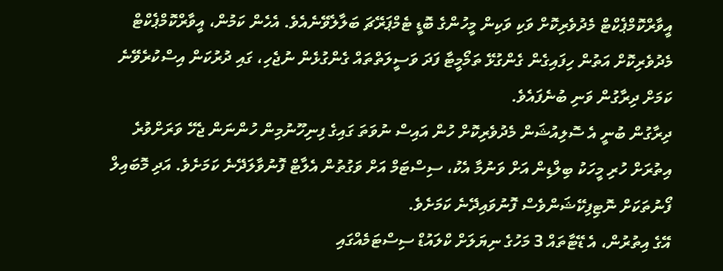އީވާރްކޮމްޕެކްޓް މެދުވެރިކޮށް ވަކި ވަކިން މީހުންގެ ބޮޑީ ޓެމްޕަރޭޗަ ބަލާލެވޭނެއެވެ. އެހެން ކަމުން، އީވާރްކޮމްޕެކްޓް މެދުވެރިކޮށް އަތުން ހިފައިގެން ގެންގުޅޭ ތަމޯމީޓާ ފަދަ ވަސީލަތްތައް ގެންގުޅެން ނުޖެހި، ގައި ދުރުކަން އިސްކުރެވޭނެ ކަމަށް ދިރާގުން ވަނި ބުނެފައެވެ.
ދިރާގުން ބުނީ އެ ސޮލިއުޝަން މެދުވެރިކޮށް ހުން އައިސް ނުވަތަ ގައިގެ ފިނިހޫނުމިން ހުންނަން ޖެހޭ ވަރަށްވުރެ އިތުރަށް ހުރި މީހަކު ބިލްޑިން އަށް ވަނުމާ އެކު، ސިސްޓަމް އަށް ވަގުތުން އެލާޓް ފޮނުވާލަދޭނެ ކަމަށެވެ. އަދި މޮބައިލް ފޯނުތަކަށް ނޮޓިފިކޭޝަންވެސް ފޮނުވައިދޭނެ ކަމަށެވެ.
އޭގެ އިތުރުން، އެ ޑޭޓާތައް 3 މަހުގެ ނިޔަލަށް ކްލައުޑް ސިސްޓަމެއްގައި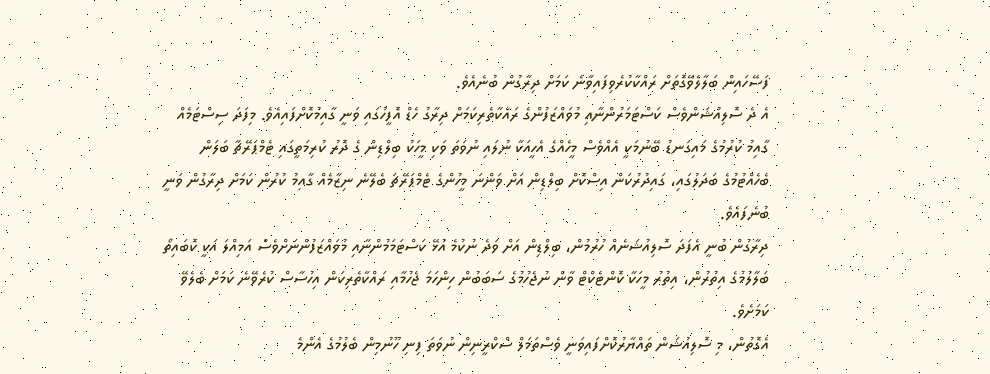ފަސޭހައިން ބަލާލެވޭގޮތަށް ރައްކާކުރެވިފައިވާނެ ކަމަށް ދިރާގުން ބުނެއެވެ.
އެ ދެ ސޮލިއުޝަންވެސް ކަސްޓަމަރުންނާއި މުވައްޒަފުންގެ ރައްކާތެރިކަމަށް ދިރާގު ހެޑް އޮފީހުގައި ވަނީ ގާއިމުކޮށްފައިއެވެ. މިފަދަ ސިސްޓަމެއް ގާއިމު ކުރުމުގެ މައިގަނޑު ބޭނުމަކީ އެއްވެސް މީހެއްގެ އެހީއަކާ ނުލައި ނުވަތަ ވަކި މީހަކު ބިލްޑިން ގެ ދޮރު ކުރިމަތީގައި ޓެމްޕަރޭޗާ ބަލަން ބެހެއްޓުމުގެ ބަދަލުގައި، ގައިދުރުކަން އިސްކޮށް ބިލްޑިން އަށް ވަންނަ މީހުންގެ ޓެމްޕަރޭޗަ ބެލޭނެ ނިޒާމެއް ގާއިމު ކުރުން ކަމަށް ދިރާގުން ވަނީ ބުނެފައެވެ.
ދިރާގުން ބުނީ އެފަދަ ސޮލިއުޝަނެއް ހުރުމުން، ބިލްޑިން އަށް ވަދެ ނުކުމެ އުޅޭ ކަސްޓަމަމުންނާއި މުވައްޒަފުންނަށްވެސް އަމިއްލަ އަކީ ކޮބައިތޯ ބަލާލުމުގެ އިތުރުން، އިތުރު މީހަކާ ކޮންޓެކްޓް ވާން ނުޖެހުމުގެ ސަބަބުން ހިންހަމަ ޖެހުމާއި ރައްކާތެރިކަން އިހުސާސް ކުރެވޭނެ ކަމަށް ބެލެވޭ ކަމަށެވެ.
އެގޮތުން، މި ސޮލިއުޝަން ތައްޔާރުކޮށްފައިވަނީ ވެސްތަމަލް ސްކްރީނިން ނުވަތަ ފިނި ހޫނުމިން ބެލުމުގެ އެންމެ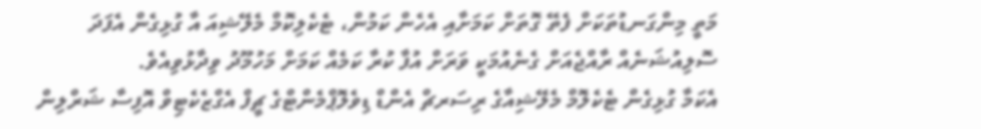މަތީ މިންގަނޑުތަކަށް ފެތޭ ގޮތަށް ކަމަށާއި އެހެން ކަމުން، ޓެކެލިކޮމް މެލޭޝިއަ އާ ގުޅިގެން އެފަދަ ސޮލިއުޝަނެއް ރާއްޖެއަށް ގެނެއުމަކީ ވަރަށް އުފާ ކުރާ ކަމެއް ކަމަށް މަހުމޫދު ވިދާޅުވިއެވެ.
އެކަމާ ގުޅިގެން ޓެކެލޮމް މެލޭޝިއާގެ ރިސަރޗް އެންޑް ޑިވެލޮޕްމެންޓްގެ ޗީފް އެގްޒެކެޓިވް އޮފިސާ ޝަރްލިން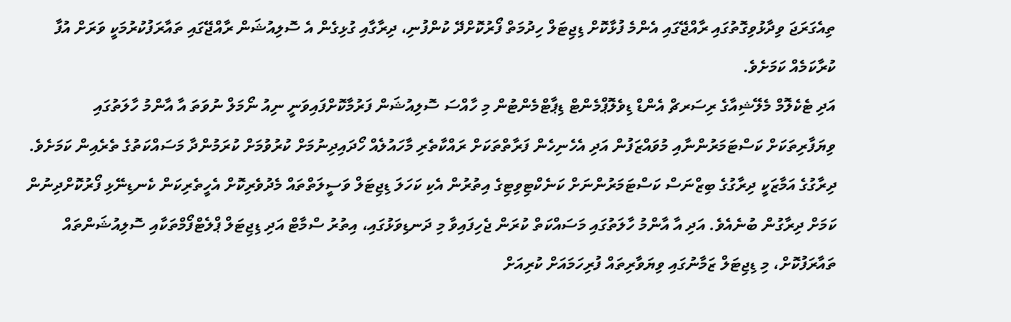ތިއެގަރަޖަ ވިދާޅުވިގޮތުގައި ރާއްޖޭގައި އެންމެ ފުޅާކޮށް ޑިޖިޓަލް ހިދުމަތް ފޯރުކޮށްދޭ ކުންފުނި، ދިރާގާއި ގުޅިގެން އެ ސޮލިއުޝަން ރާއްޖޭގައި ތައާރަފުކުރުމަކީ ވަރަށް އުފާ ކުރާކަމެއް ކަމަށެވެ.
އަދި ޓެކެލޮމް މެލޭޝިއާގެ ރިސަރޗް އެންޑް ޑިވެލޮޕްމެންޓް ޑިޕާޓްމެންޓުން މި ހާއްސަ ސޮލިއުޝަން ފަރުމާކޮށްފައިވަނީ ނިއު ނޯމަލް ނުވަތަ އާ އާންމު ހާލަތުގައި ވިޔަފާރިތަކަށް ކަސްޓަމަރުންނާއި މުވައްޒަފުން އަދި އެހެނިހެން ފަރާތްތަކަށް ރައްކާތެރި މާހައުލެއް ހޯދައިދިނުމަށް ކުރުވުމަށް ކުރަމުންދާ މަސައްކަތުގެ ތެރެއިން ކަމަށެވެ.
ދިރާގުގެ އަމާޒަކީ ދިރާގުގެ ބިޒްނަސް ކަސްޓަމަރުންނަށް ކަނެކްޓިވިޓިގެ އިތުރުން އެކި ކަހަލަ ޑިޖިޓަލް ވަސީލަތްތައް މެދުވެރިކޮށް އެހީތެރިކަން ކެނޑިނޭޅި ފޯރުކޮށްދިނުން ކަމަށް ދިރާގުން ބުނެއެވެ. އަދި އާ އާންމު ހާލަތުގައި މަސައްކަތް ކުރަން ޖެހިފައިވާ މި ދަނޑިވަޅުގައި، އިތުރު ސްމާޓް އަދި ޑިޖިޓަލް ޕްލެޓްފޯމްތަކާއި ސޮލިއުޝަންތައް ތައާރަފުކޮށް، މި ޑިޖިޓަލް ޒަމާނުގައި ވިޔަވާރިތައް ފުރިހަމައަށް ކުރިއަށް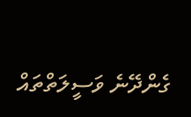ގެންދޭނެ ވަސީލަތްތައް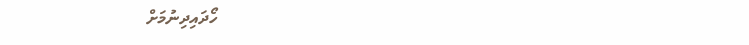ހޯދައިދިނުމަށް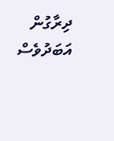ދިރާގުން އަބަދުވެސް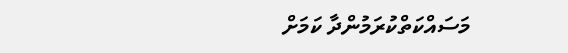މަސައްކަތްކުރަމުންދާ ކަމަށް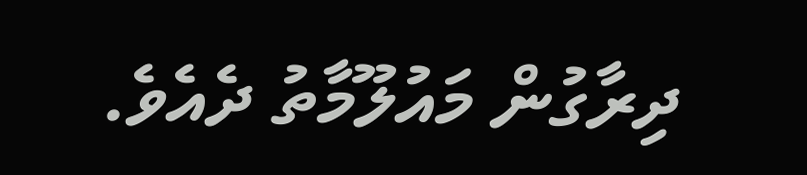ދިރާގުން މައުލޫމާތު ދެއެވެ.